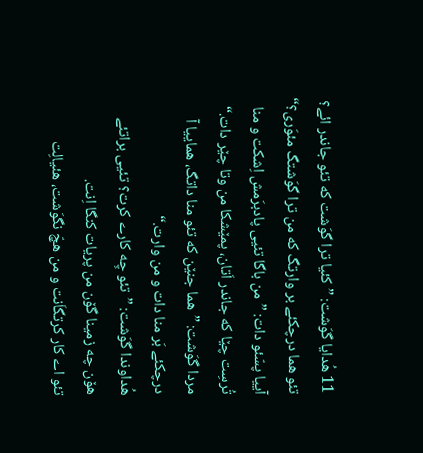11 هُدایا گوَشت: ”کئیا ترا گوَشت که تئو جاندر ائے؟ تئو هما درچکئے بر وارتگ که من ترا گوَشتگ مئوَری؟“
آییا پسّئو دات: ”من باگا تئیی پادبرَمش اِشکت و منا تُرسِت چێا که جاندر اَتان، پمێشکا من وتا چێر دات.“
مردا گوَشت: ”هما جنێن که تئو منا داتگ، هماییا آ درچکئے بَر منا دات و من وارت.“
هُداوندا گوَشت: ”تئو چِه کارے کرت؟ تئیی براتئے هۆن چه زمینا گۆن من پریات کنگا اِنت.
تئو اے کار کرتگاَنت و من هچّ نگوَشت، هئیالِت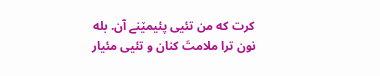کرت که من تئیی پئیمێنے آن. بله نون ترا ملامتَ کنان و تئیی مئیار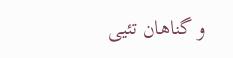و گناهان تئیی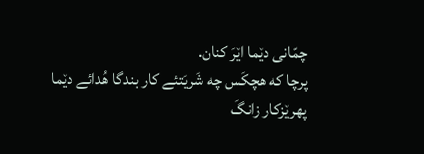چمّانی دێما اێرَ کنان.
پرچا که هچکَس چه شَریَتئے کار بندگا هُدائے دێما پهرێزکار زانگَ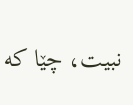نبیت، چێا که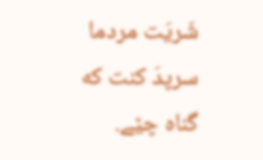شَریَت مردما سرپدَ کنت که گناه چێے.